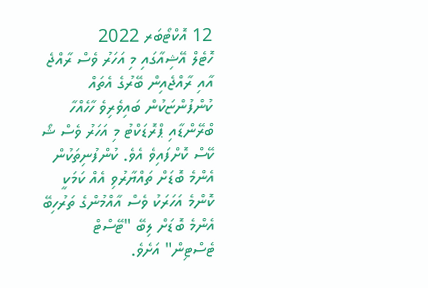12 އޮކްޓޯބަރ 2022
ހޮޓެލް އޭޝިއާގައި މި އަހަރު ވެސް ރާއްޖެ އާއި ރާއްޖެއިން ބޭރުގެ އެތައް ކުންފުންޏަކުން ބައިވެރިވެ ހާހެއްހާ ބްރޭންޑާއި ޕްރޮޑަކްޓު މި އަހަރު ވެސް ޝޯ ކޭސް ކޮށްފައިވެ އެވެ. ކުންފުނިތަކުން އެންމެ ބޮޑަށް ތައްޔާރުވި އެއް ކަމަކީ ކޮންމެ އަހަރަކު ވެސް އާއްމުންގެ ތަރުހިބޭ އެންމެ ބޮޑަށް ލިބޭ "ޓޭސްޓް ޓެސްޓިން" އަށެވެ.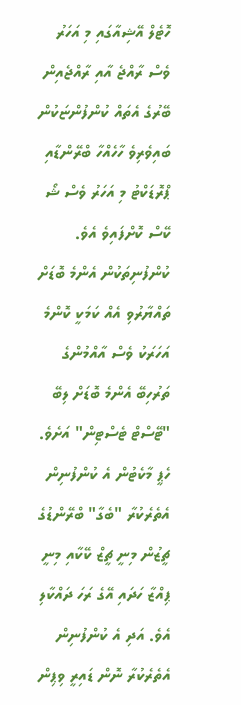ހޮޓެލް އޭޝިއާގައި މި އަހަރު ވެސް ރާއްޖެ އާއި ރާއްޖެއިން ބޭރުގެ އެތައް ކުންފުންޏަކުން ބައިވެރިވެ ހާހެއްހާ ބްރޭންޑާއި ޕްރޮޑަކްޓު މި އަހަރު ވެސް ޝޯ ކޭސް ކޮށްފައިވެ އެވެ. ކުންފުނިތަކުން އެންމެ ބޮޑަށް ތައްޔާރުވި އެއް ކަމަކީ ކޮންމެ އަހަރަކު ވެސް އާއްމުންގެ ތަރުހިބޭ އެންމެ ބޮޑަށް ލިބޭ "ޓޭސްޓް ޓެސްޓިން" އަށެވެ.
ހެޕީ މާކެޓުން އެ ކުންފުނިން އެތެރެކުރާ "ބެގާ" ބްރޭންޑުގެ ޗީޒުން މިނީ ޗީޒް ކޭކާއި މިނީ ޕިއްޒާ ހަދައި އޭގެ ރަހަ ދައްކާލި އެވެ. އަދި އެ ކުންފުނިން އެތެރެކުރާ ނޮން ޑައިރީ ވިޕިން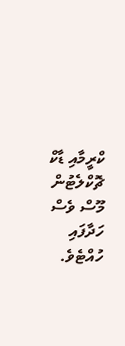ކްރީމާއި ޑާކް ޗޮކްލެޓުން މޫސް ވެސް ހަދާފައި ހުއްޓެވެ.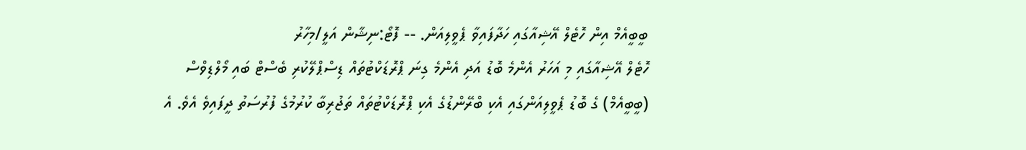ބީބީއެމް އިން ހޮޓެލް އޭޝިއާގައި ހަދާފައިވާ ޕެވީލިއަން. -- ފޮޓޯ:ނިޝާން އަލީ/މިހާރު
ހޮޓެލް އޭޝިއާގައި މި އަހަރު އެންމެ ބޮޑު އަދި އެންމެ ގިނަ ޕްރޮޑަކްޓުތައް ޑިސްޕްލޭކުރި ބެސްޓް ބައި މޯލްޑިވްސް (ބީބީއެމް) ގެ ބޮޑު ޕެވީލިއަންގައި އެކި ބްރޭންޑުގެ އެކި ޕްރޮޑަކްޓުތައް ތަޖުރިބާ ކުރުމުގެ ފުރުސަތު ދީފައިވެ އެވެ. އެ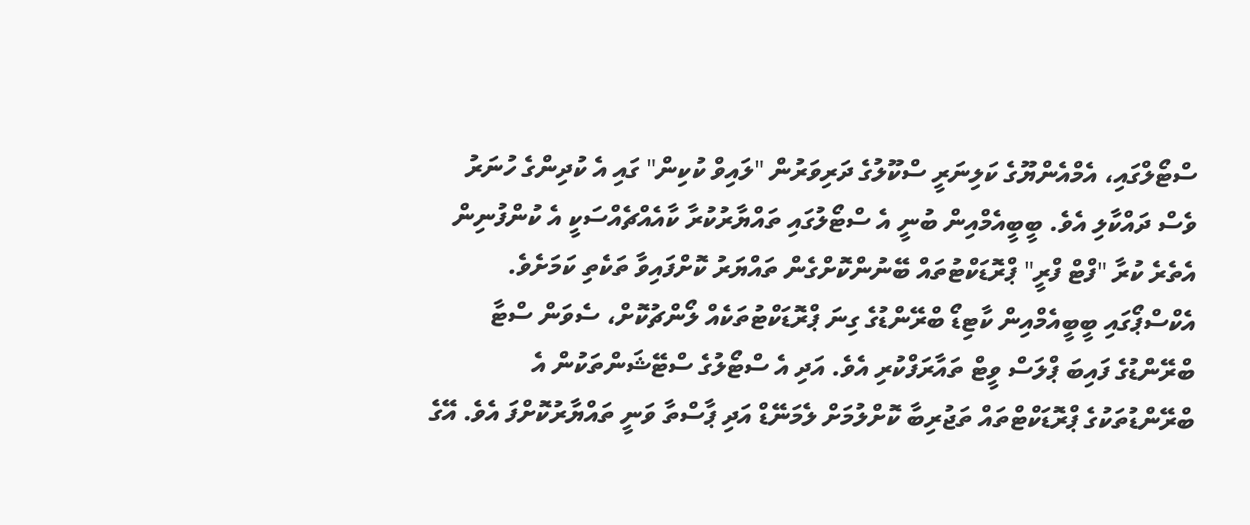ސްޓޯލްގައި، އެމްއެންޔޫގެ ކަލިނަރީ ސްކޫލުގެ ދަރިވަރުން "ލައިވް ކުކިން" ގައި އެ ކުދިންގެ ހުނަރު ވެސް ދައްކާލި އެވެ. ބީބީއެމްއިން ބުނީ އެ ސްޓޯލުގައި ތައްޔާރުކުރާ ކާއެއްޗެއްސަކީ އެ ކުންފުނިން އެތެރެ ކުރާ "ފްޓް ފްރީ" ޕްރޮޑަކްޓުތައް ބޭނުންކޮށްގެން ތައްޔަރު ކޮށްފައިވާ ތަކެތި ކަމަށެވެ.
އެކްސްޕޯގައި ބީބީއެމްއިން ކާޓިޑޯ ބްރޭންޑުގެ ގިނަ ޕްރޮޑަކްޓުތަކެއް ލޯންޗުކޮށް، ސެވަން ސްޓާ ބްރޭންޑުގެ ފައިބަ ޕްލަސް ވީޓް ތައާރަފްކުރި އެވެ. އަދި އެ ސްޓޯލުގެ ސްޓޭޝަންތަކުން އެ ބްރޭންޑުތަކުގެ ޕްރޮޑަކްޓްތައް ތަޖުރިބާ ކޮށްލުމަށް ލެމަނޭޑް އަދި ޕާސްތާ ވަނީ ތައްޔާރުކޮށްފަ އެވެ. އޭގެ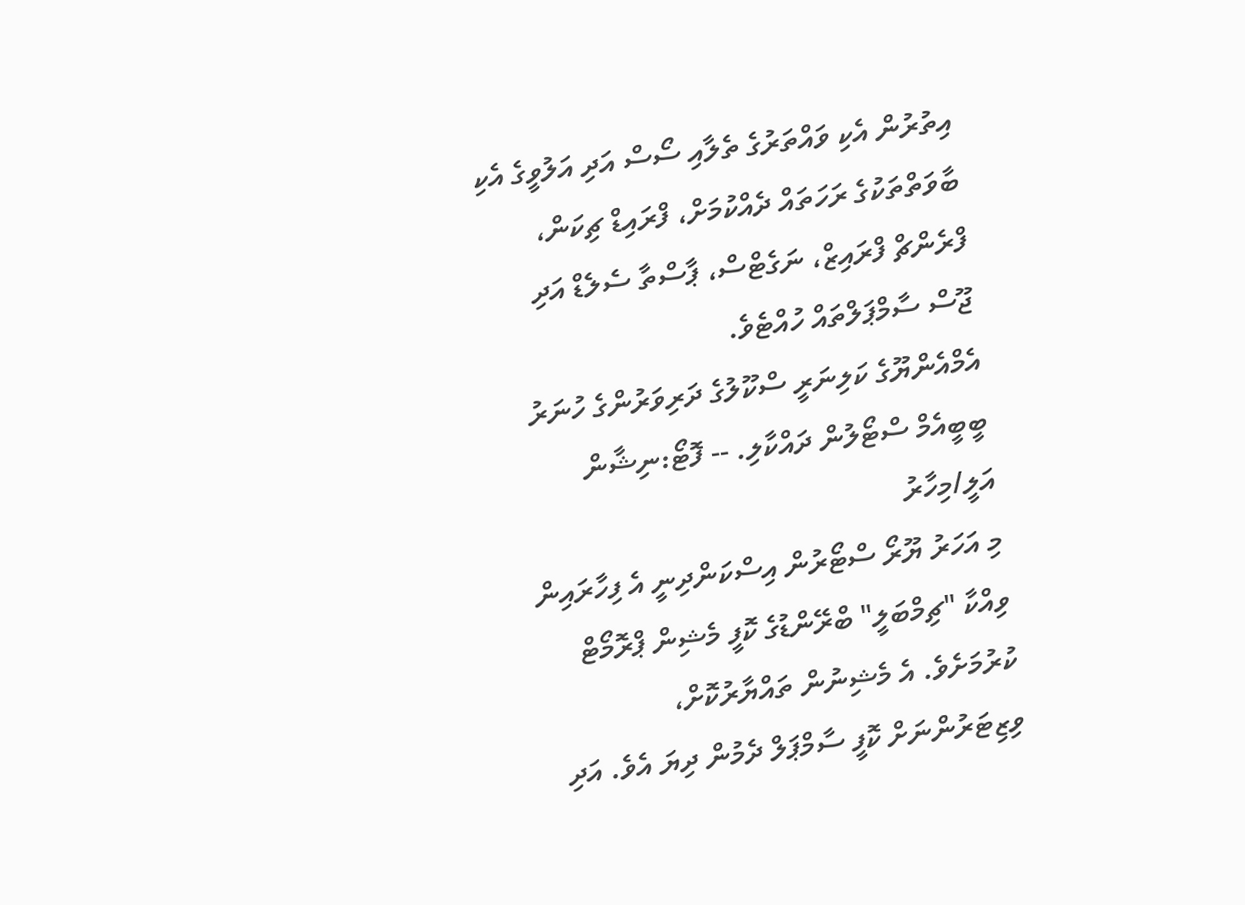އިތުރުން އެކި ވައްތަރުގެ ތެލާއި ސޯސް އަދި އަލުވީގެ އެކި ބާވަތްތަކުގެ ރަހަތައް ދެއްކުމަށް، ފްރައިޑް ޗިކަން، ފްރެންޗް ފްރައިޒް، ނަގެޓްސް، ޕާސްތާ ސެލެޑް އަދި ޖޫސް ސާމްޕަލްތައް ހުއްޓެވެ.
އެމްއެންޔޫގެ ކަލިނަރީ ސްކޫލުގެ ދަރިވަރުންގެ ހުނަރު ބީބީއެމް ސްޓޯލުން ދައްކާލި. -- ފޮޓޯ:ނިޝާން އަލީ/މިހާރު
މި އަހަރު ޔޫރޯ ސްޓޯރުން އިސްކަންދިނީ އެ ފިހާރައިން ވިއްކާ "ޗިމްބަލީ" ބްރޭންޑުގެ ކޮފީ މެޝިން ޕްރޮމޯޓް ކުރުމަށެވެ. އެ މެޝިނުން ތައްޔާރުކޮށް، ވިޒިޓަރުންނަށް ކޮފީ ސާމްޕަލް ދެމުން ދިޔަ އެވެ. އަދި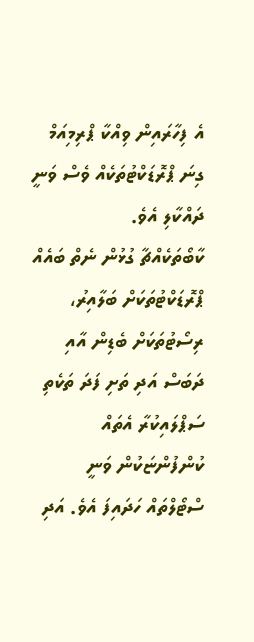އެ ފިހާރައިން ވިއްކާ ޕްރިމިއަމް ގިނަ ޕްރޮޑަކްޓުތަކެއް ވެސް ވަނީ ދައްކާލި އެވެ.
ކާބޯތަކެއްޗާ ގުޅުން ނެތް ބައެއް ޕްރޮޑަކްޓުތަކަށް ބަލާއިރު، ރިސޯޓުތަކަށް ބެޑިން އާއި ދަބަސް އަދި ތަށި ފަދަ ތަކެތި ސަޕްލައިކުރާ އެތައް ކުންފުންޏަކުން ވަނީ ސްޓޯލްތައް ހަދައިފަ އެވެ. އަދި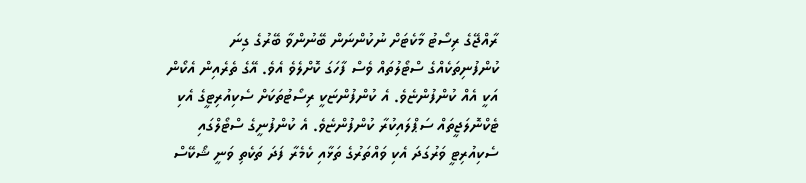ރާއްޖޭގެ ރިސޯޓު މާކެޓަށް ނުކުންނަން ބޭނުންވާ ބޭރުގެ ގިނަ ކުންފުނިތަކެއްގެ ސްޓޯލުތައް ވެސް ފާހަގަ ކޮށްލެވެ އެވެ. އޭގެ ތެރެއިން އެކޯން އަކީ އެއް ކުންފުންޏެވެ. އެ ކުންފުންޏަކީ ރިސޯޓުތަކަށް ސެކިއުރިޓީގެ އެކި ޓެކްނޮލަޖީތައް ސަޕްލައިކުރާ ކުންފުންޏެވެ. އެ ކުންފުނީގެ ސްޓޯލްގައި ސެކިއުރިޓީ ވަރުގަދަ އެކި ވައްތަރުގެ ތަޅާއި ކެމެރާ ފަދަ ތަކެތި ވަނީ ޝޯކޭސް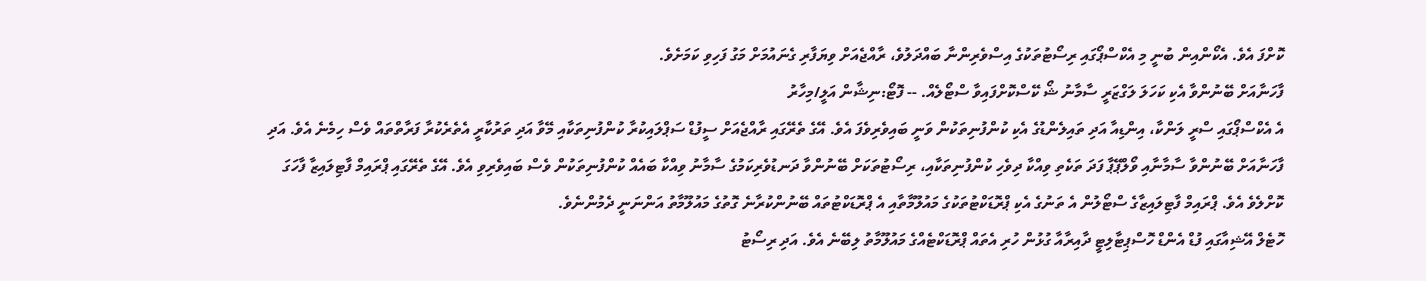ކޮށްފަ އެވެ. އެކޯންއިން ބުނީ މި އެކްސްޕޯގައި ރިސޯޓުތަކުގެ އިސްވެރިންނާ ބައްދަލުވެ، ރާއްޖެއަށް ވިޔަފާރި ގެނައުމަށް މަގު ފަހިވި ކަމަށެވެ.
ފާހަނާއަށް ބޭނުންވާ އެކި ކަހަލަ ލަގްޒަރީ ސާމާނު ޝޯ ކޭސްކޮށްފައިވާ ސްޓޯލެއް. -- ފޮޓޯ:ނިޝާން އަލީ/މިހާރު
އެ އެކްސްޕޯގައި ސްރީ ލަންކާ، އިންޑިއާ އަދި ތައިލެންޑުގެ އެކި ކުންފުނިތަކުން ވަނީ ބައިވެރިވެފަ އެވެ. އޭގެ ތެރޭގައި ރާއްޖެއަށް ސީފުޑް ސަޕްލައިކުރާ ކުންފުނިތަކާއި މޭވާ އަދި ތަރުކާރީ އެތެރެކުރާ ފަރާތްތައް ވެސް ހިމެނެ އެވެ. އަދި ފާހަނާއަށް ބޭނުންވާ ސާމާނާއި ވޯލްޕޭޕާ ފަދަ ތަކެތި ވިއްކާ ދިވެހި ކުންފުނިތަކާއި، ރިސޯޓުތަކަށް ބޭނުންވާ ދަނޑުވެރިކަމުގެ ސާމާނު ވިއްކާ ބައެއް ކުންފުނިތަކުން ވެސް ބައިވެރިވި އެވެ. އޭގެ ތެރޭގައި ޕްރައިމް ފާޓިލައިޒާ ފާހަގަ ކޮށްލެވެ އެވެ. ޕްރައިމް ފާޓިލައިޒާގެ ސްޓޯލުން އެ ތަނުގެ އެކި ޕްރޮޑަކްޓުތަކުގެ މައުލޫމާތާއި އެ ޕްރޮޑަކްޓުތައް ބޭނުންކުރާނެ ގޮތުގެ މައުލޫމާތު އަންނަނީ ދެމުންނެވެ.
ހޮޓެލް އޭޝިއާގައި ފުޑް އެންޑް ހޮސްޕިޓާލިޓީ ދާއިރާއާ ގުޅުން ހުރި އެތައް ޕްރޮޑަކްޓެއްގެ މައުލޫމާތު ލިބޭނެ އެވެ. އަދި ރިސޯޓު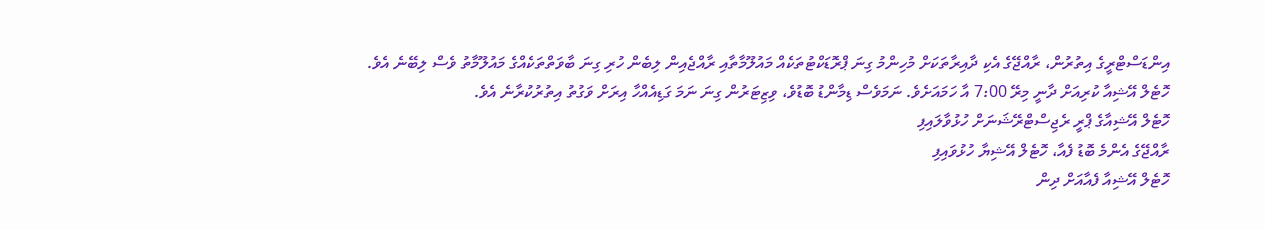އިންޑަސްޓްރީގެ އިތުރުން، ރާއްޖޭގެ އެކި ދާއިރާތަކަށް މުހިންމު ގިނަ ޕްރޮޑަކްޓުތަކެއް މައުލޫމާތާއި ރާއްޖެއިން ލިބެން ހުރި ގިނަ ބާވަތްތަކެއްގެ މައުލޫމާތު ވެސް ލިބޭނެ އެވެ.
ހޮޓެލް އޭޝިއާ ކުރިއަށް ދާނީ މިރޭ 7:00 އާ ހަމައަށެވެ. ނަމަވެސް ޑިމާންޑު ބޮޑުވެ، ވިޒިޓަރުން ގިނަ ނަމަ ގަޑިއެއްހާ އިރަށް ވަގުތު އިތުރުކުރާނެ އެވެ.
ހޮޓެލް އޭޝިއާގެ ޕްރީ ރެޖިސްޓްރޭޝަނަށް ހުޅުވާލައިފި
ރާއްޖޭގެ އެންމެ ބޮޑު ފެއާ، ހޮޓެލް އޭޝިޔާ ހުޅުވައިފި
ހޮޓެލް އޭޝިއާ ފެއާއަށް ދިން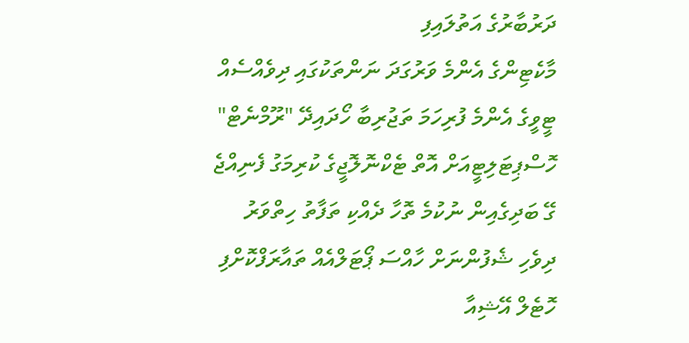ދަރުބާރުގެ އަތުލައިފި
މާކެޓިންގެ އެންމެ ވަރުގަދަ ނަންތަކުގައި ދިވެއްސެއް
ޓީވީގެ އެންމެ ފުރިހަމަ ތަޖުރިބާ ހޯދައިދޭ "ރޫމްނެޓް"
ހޮސްޕިޓަލިޓީއަށް އޮތް ޓެކްނޮލޮޖީގެ ކުރިމަގު ފެނިއްޖެ
ގޭ ބަދިގެއިން ނުކުމެ ތޮހާ ދެއްކި ތަފާތު ހިތްވަރު
ދިވެހި ޝެފުންނަށް ހާއްސަ ޕޯޓަލްއެއް ތައާރަފްކޮށްފި
ހޮޓެލް އޭޝިއާ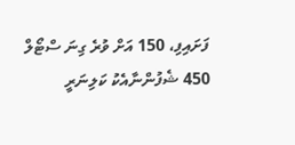ފަށައިފި، 150 އަށް ވުރެ ގިނަ ސްޓޯލް
450 ޝެފުންނާއެކު ކަލިނަރީ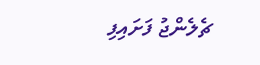ޗެލެންޖު ފަށައިފި